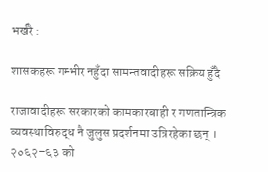भर्खरै :

शासकहरू गम्भीर नहुँदा सामन्तवादीहरू सक्रिय हुँदै

राजावादीहरू सरकारको कामकारबाही र गणतान्त्रिक व्यवस्थाविरुद्ध नै जुलुस प्रदर्शनमा उत्रिरहेका छन् । २०६२–६३ को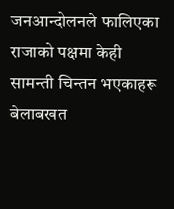जनआन्दोलनले फालिएका राजाको पक्षमा केही सामन्ती चिन्तन भएकाहरू बेलाबखत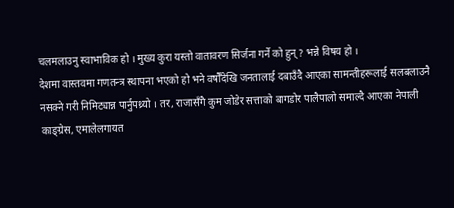चलमलाउनु स्वाभाविक हो । मुख्य कुरा यस्तो वातावरण सिर्जना गर्ने को हुन् ? भन्ने विषय हो ।
देशमा वास्तवमा गणतन्त्र स्थापना भएको हो भने वर्षौँदेखि जनतालाई दबाउँदै आएका सामन्तीहरूलाई सलबलाउनै नसक्ने गरी निमिट्यान्न पार्नुपथ्र्यो । तर, राजासँगै कुम जोडेर सत्ताको बागडोर पालैपालो समाल्दै आएका नेपाली काङ्ग्रेस, एमालेलगायत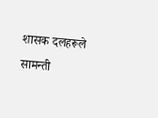शासक दलहरूले सामन्ती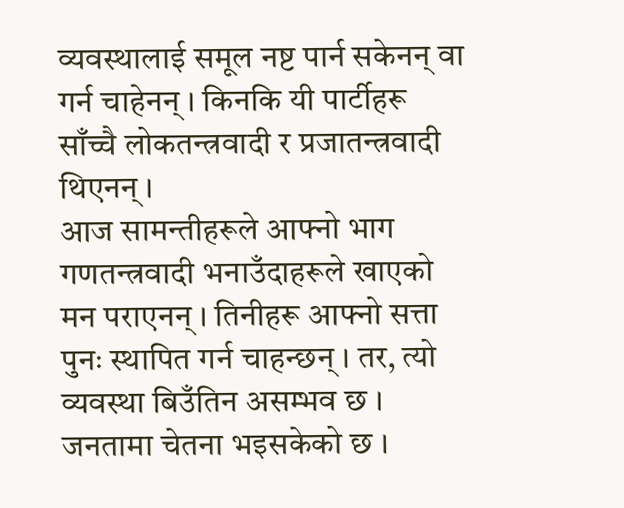व्यवस्थालाई समूल नष्ट पार्न सकेनन् वा गर्न चाहेनन् । किनकि यी पार्टीहरू साँच्चै लोकतन्त्रवादी र प्रजातन्त्रवादी थिएनन् ।
आज सामन्तीहरूले आफ्नो भाग गणतन्त्रवादी भनाउँदाहरूले खाएको मन पराएनन् । तिनीहरू आफ्नो सत्ता पुनः स्थापित गर्न चाहन्छन् । तर, त्यो व्यवस्था बिउँतिन असम्भव छ । जनतामा चेतना भइसकेको छ ।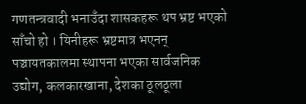गणतन्त्रवादी भनाउँदा शासकहरू थप भ्रष्ट भएको साँचो हो । यिनीहरू भ्रष्टमात्र भएनन् पञ्चायतकालमा स्थापना भएका सार्वजनिक उद्योग, कलकारखाना, देशका ठूलठूला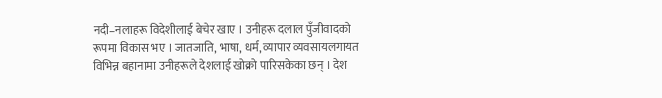नदी–नलाहरू विदेशीलाई बेचेर खाए । उनीहरू दलाल पुँजीवादको रूपमा विकास भए । जातजाति, भाषा, धर्म, व्यापार व्यवसायलगायत विभिन्न बहानामा उनीहरूले देशलाई खोक्रो पारिसकेका छन् । देश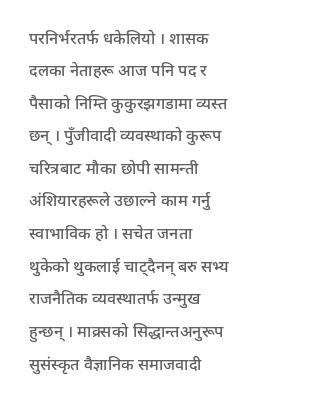परनिर्भरतर्फ धकेलियो । शासक दलका नेताहरू आज पनि पद र पैसाको निम्ति कुकुरझगडामा व्यस्त छन् । पुँजीवादी व्यवस्थाको कुरूप चरित्रबाट मौका छोपी सामन्ती अंशियारहरूले उछाल्ने काम गर्नु स्वाभाविक हो । सचेत जनता थुकेको थुकलाई चाट्दैनन् बरु सभ्य राजनैतिक व्यवस्थातर्फ उन्मुख हुन्छन् । माक्र्सको सिद्धान्तअनुरूप सुसंस्कृत वैज्ञानिक समाजवादी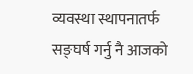व्यवस्था स्थापनातर्फ सङ्घर्ष गर्नु नै आजको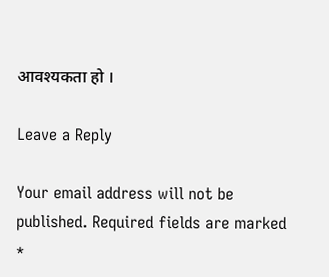आवश्यकता हो ।

Leave a Reply

Your email address will not be published. Required fields are marked *